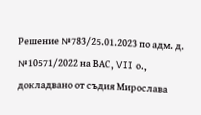Решение №783/25.01.2023 по адм. д. №10571/2022 на ВАС, VII о., докладвано от съдия Мирослава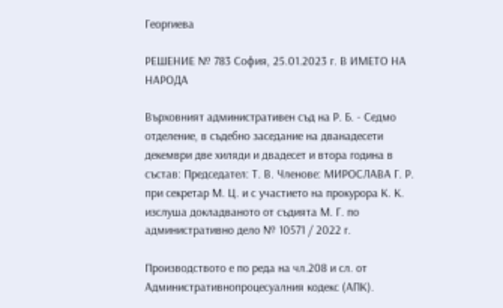Георгиева

РЕШЕНИЕ № 783 София, 25.01.2023 г. В ИМЕТО НА НАРОДА

Върховният административен съд на Р. Б. - Седмо отделение, в съдебно заседание на дванадесети декември две хиляди и двадесет и втора година в състав: Председател: Т. В. Членове: МИРОСЛАВА Г. Р. при секретар М. Ц. и с участието на прокурора К. К. изслуша докладваното от съдията М. Г. по административно дело № 10571 / 2022 г.

Производството е по реда на чл.208 и сл. от Административнопроцесуалния кодекс (АПК).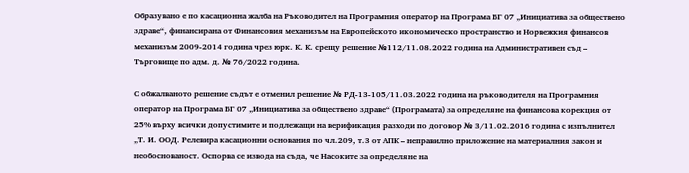Образувано е по касационна жалба на Ръководител на Програмния оператор на Програма БГ 07 „Инициатива за обществено здраве“, финансирана от Финансовия механизъм на Европейското икономическо пространство и Норвежкия финансов механизъм 2009-2014 година чрез юрк. К. К. срещу решение №112/11.08.2022 година на Административен съд – Търговище по адм. д. № 76/2022 година.

С обжалваното решение съдът е отменил решение № РД-13-105/11.03.2022 година на ръководителя на Програмния оператор на Програма БГ 07 „Инициатива за обществено здраве“ (Програмата) за определяне на финансова корекция от 25% върху всички допустимите и подлежащи на верификация разходи по договор № 3/11.02.2016 година с изпълнител „Т. И. ООД. Релевира касационни основания по чл.209, т.3 от АПК – неправилно приложение на материалния закон и необоснованост. Оспорва се извода на съда, че Насоките за определяне на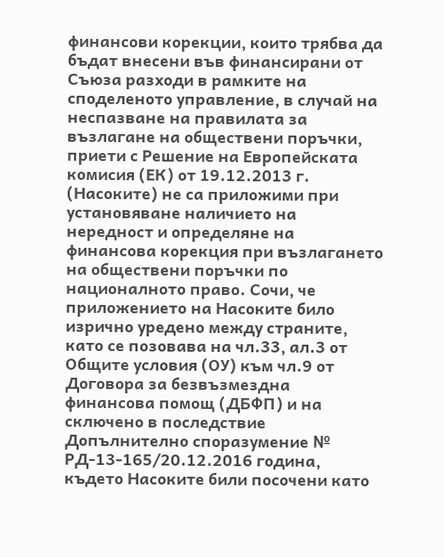финансови корекции, които трябва да бъдат внесени във финансирани от Съюза разходи в рамките на споделеното управление, в случай на неспазване на правилата за възлагане на обществени поръчки, приети с Решение на Европейската комисия (ЕК) от 19.12.2013 г. (Насоките) не са приложими при установяване наличието на нередност и определяне на финансова корекция при възлагането на обществени поръчки по националното право. Сочи, че приложението на Насоките било изрично уредено между страните, като се позовава на чл.33, ал.3 от Общите условия (ОУ) към чл.9 от Договора за безвъзмездна финансова помощ (ДБФП) и на сключено в последствие Допълнително споразумение № РД-13-165/20.12.2016 година, където Насоките били посочени като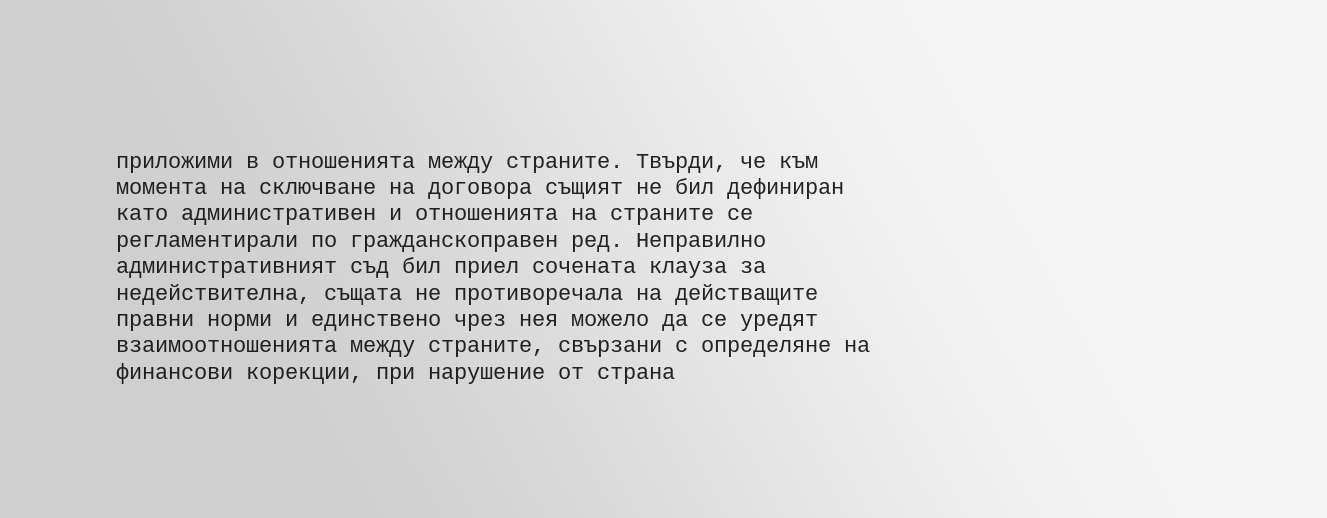приложими в отношенията между страните. Твърди, че към момента на сключване на договора същият не бил дефиниран като административен и отношенията на страните се регламентирали по гражданскоправен ред. Неправилно административният съд бил приел сочената клауза за недействителна, същата не противоречала на действащите правни норми и единствено чрез нея можело да се уредят взаимоотношенията между страните, свързани с определяне на финансови корекции, при нарушение от страна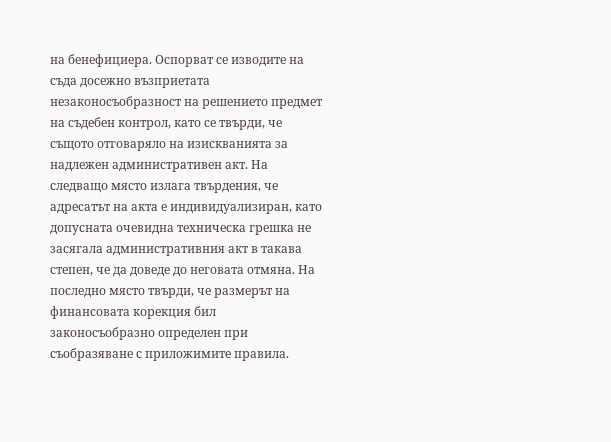на бенефициера. Оспорват се изводите на съда досежно възприетата незаконосъобразност на решението предмет на съдебен контрол, като се твърди, че същото отговаряло на изискванията за надлежен административен акт. На следващо място излага твърдения, че адресатът на акта е индивидуализиран, като допусната очевидна техническа грешка не засягала административния акт в такава степен, че да доведе до неговата отмяна. На последно място твърди, че размерът на финансовата корекция бил законосъобразно определен при съобразяване с приложимите правила.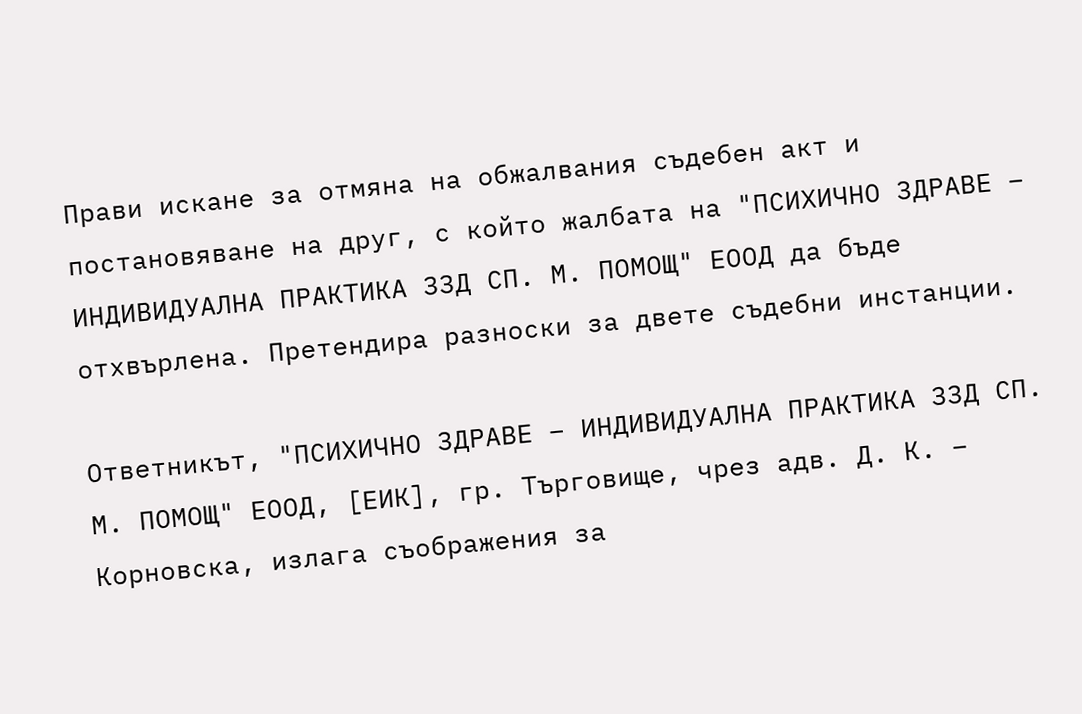Прави искане за отмяна на обжалвания съдебен акт и постановяване на друг, с който жалбата на "ПСИХИЧНО ЗДРАВЕ – ИНДИВИДУАЛНА ПРАКТИКА ЗЗД СП. М. ПОМОЩ" ЕООД да бъде отхвърлена. Претендира разноски за двете съдебни инстанции.

Ответникът, "ПСИХИЧНО ЗДРАВЕ – ИНДИВИДУАЛНА ПРАКТИКА ЗЗД СП. М. ПОМОЩ" ЕООД, [ЕИК], гр. Търговище, чрез адв. Д. К. – Корновска, излага съображения за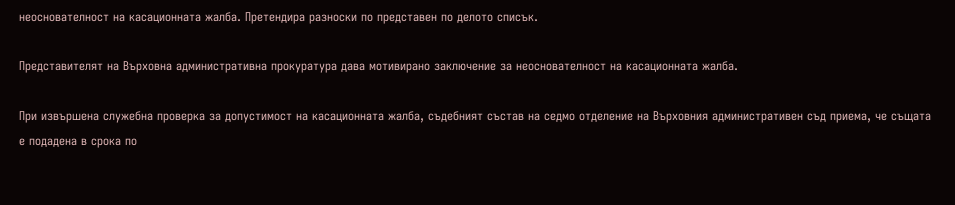неоснователност на касационната жалба. Претендира разноски по представен по делото списък.

Представителят на Върховна административна прокуратура дава мотивирано заключение за неоснователност на касационната жалба.

При извършена служебна проверка за допустимост на касационната жалба, съдебният състав на седмо отделение на Върховния административен съд приема, че същата е подадена в срока по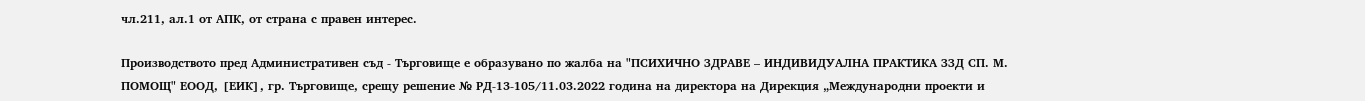чл.211, ал.1 от АПК, от страна с правен интерес.

Производството пред Административен съд - Търговище е образувано по жалба на "ПСИХИЧНО ЗДРАВЕ – ИНДИВИДУАЛНА ПРАКТИКА ЗЗД СП. М. ПОМОЩ" ЕООД, [ЕИК], гр. Търговище, срещу решение № РД-13-105/11.03.2022 година на директора на Дирекция „Международни проекти и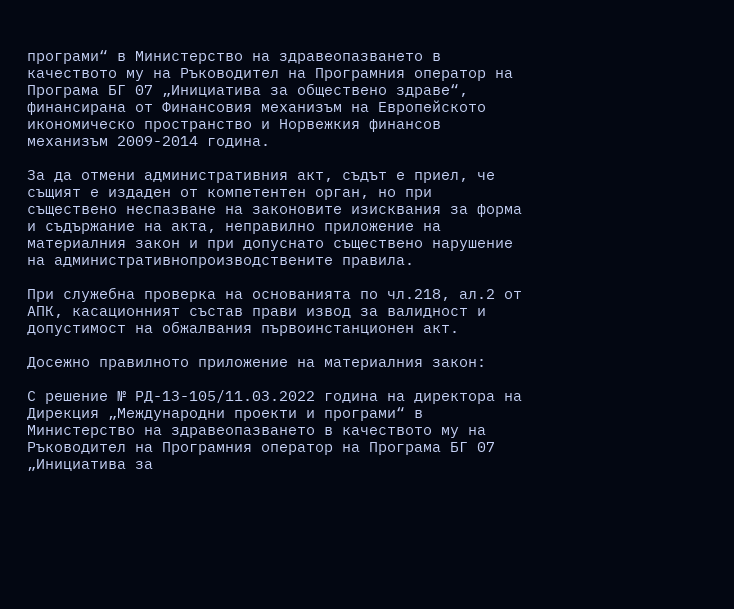програми“ в Министерство на здравеопазването в качеството му на Ръководител на Програмния оператор на Програма БГ 07 „Инициатива за обществено здраве“, финансирана от Финансовия механизъм на Европейското икономическо пространство и Норвежкия финансов механизъм 2009-2014 година.

За да отмени административния акт, съдът е приел, че същият е издаден от компетентен орган, но при съществено неспазване на законовите изисквания за форма и съдържание на акта, неправилно приложение на материалния закон и при допуснато съществено нарушение на административнопроизводствените правила.

При служебна проверка на основанията по чл.218, ал.2 от АПК, касационният състав прави извод за валидност и допустимост на обжалвания първоинстанционен акт.

Досежно правилното приложение на материалния закон:

С решение № РД-13-105/11.03.2022 година на директора на Дирекция „Международни проекти и програми“ в Министерство на здравеопазването в качеството му на Ръководител на Програмния оператор на Програма БГ 07 „Инициатива за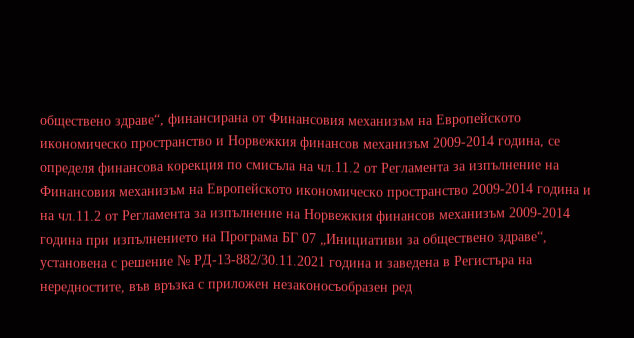обществено здраве“, финансирана от Финансовия механизъм на Европейското икономическо пространство и Норвежкия финансов механизъм 2009-2014 година, се определя финансова корекция по смисъла на чл.11.2 от Регламента за изпълнение на Финансовия механизъм на Европейското икономическо пространство 2009-2014 година и на чл.11.2 от Регламента за изпълнение на Норвежкия финансов механизъм 2009-2014 година при изпълнението на Програма БГ 07 „Инициативи за обществено здраве“, установена с решение № РД-13-882/30.11.2021 година и заведена в Регистъра на нередностите, във връзка с приложен незаконосъобразен ред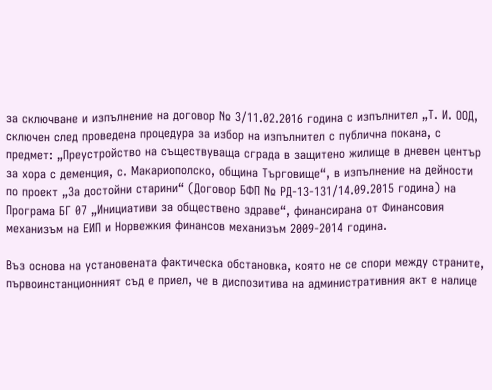за сключване и изпълнение на договор № 3/11.02.2016 година с изпълнител „Т. И. ООД, сключен след проведена процедура за избор на изпълнител с публична покана, с предмет: „Преустройство на съществуваща сграда в защитено жилище в дневен център за хора с деменция, с. Макариополско, община Търговище“, в изпълнение на дейности по проект „За достойни старини“ (Договор БФП № РД-13-131/14.09.2015 година) на Програма БГ 07 „Инициативи за обществено здраве“, финансирана от Финансовия механизъм на ЕИП и Норвежкия финансов механизъм 2009-2014 година.

Въз основа на установената фактическа обстановка, която не се спори между страните, първоинстанционният съд е приел, че в диспозитива на административния акт е налице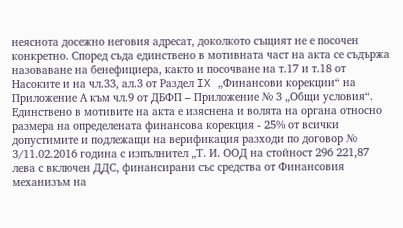неяснота досежно неговия адресат, доколкото същият не е посочен конкретно. Според съда единствено в мотивната част на акта се съдържа назоваване на бенефициера, както и посочване на т.17 и т.18 от Насоките и на чл.33, ал.3 от Раздел IX „Финансови корекции“ на Приложение А към чл.9 от ДБФП – Приложение № 3 „Общи условия“. Единствено в мотивите на акта е изяснена и волята на органа относно размера на определената финансова корекция - 25% от всички допустимите и подлежащи на верификация разходи по договор № 3/11.02.2016 година с изпълнител „Т. И. ООД на стойност 296 221,87 лева с включен ДДС, финансирани със средства от Финансовия механизъм на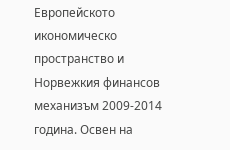Европейското икономическо пространство и Норвежкия финансов механизъм 2009-2014 година. Освен на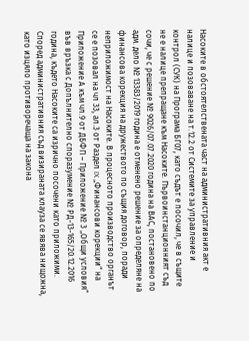Насоките в обстоятелствената част на административния акт е налице и позоваване на т.12.2 от Системите за управление и контрол (СУК) на Програма БГ07, като съдът е посочил, че в същите не е налице препращане към Насоките. Първоинстанционният съд сочи, че с решение № 9026/07.07.2020 година на ВАС, постановено по адм. дело № 13383/2019 година е отменено решение за определяне на финансова корекция на дружеството по същия договор, поради неприложимост на Насоките. В процесното производство органът се е позовал на чл 33, ал.3 от Раздел IX „Финансови корекции“ на Приложение А към чл.9 от ДБФП – Приложение № 3 „Общи условия“ във връзка с Допълнително споразумение № РД-13-165/20.12.2016 година, където Насоките са изрично посочени като приложими. Според административния съд визираната клауза се явява нищожна, като изцяло противоречаща на закона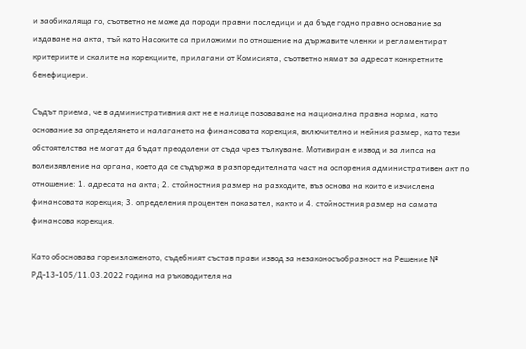и заобикаляща го, съответно не може да породи правни последици и да бъде годно правно основание за издаване на акта, тъй като Насоките са приложими по отношение на държавите членки и регламентират критериите и скалите на корекциите, прилагани от Комисията, съответно нямат за адресат конкретните бенефициери.

Съдът приема, че в административния акт не е налице позоваване на национална правна норма, като основание за определянето и налагането на финансовата корекция, включително и нейния размер, като тези обстоятелства не могат да бъдат преодолени от съда чрез тълкуване. Мотивиран е извод и за липса на волеизявление на органа, което да се съдържа в разпоредителната част на оспорения административен акт по отношение: 1. адресата на акта; 2. стойностния размер на разходите, въз основа на които е изчислена финансовата корекция; 3. определения процентен показател, както и 4. стойностния размер на самата финансова корекция.

Като обосновава гореизложеното, съдебният състав прави извод за незаконосъобразност на Решение № РД-13-105/11.03.2022 година на ръководителя на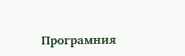Програмния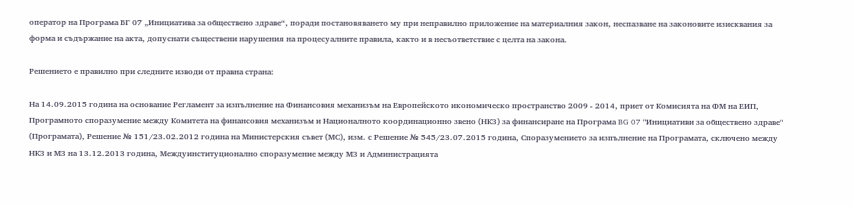оператор на Програма БГ 07 „Инициатива за обществено здраве“, поради постановяването му при неправилно приложение на материалния закон, неспазване на законовите изисквания за форма и съдържание на акта, допуснати съществени нарушения на процесуалните правила, както и в несъответствие с целта на закона.

Решението е правилно при следните изводи от правна страна:

На 14.09.2015 година на основание Регламент за изпълнение на Финансовия механизъм на Европейското икономическо пространство 2009 - 2014, приет от Комисията на ФМ на ЕИП, Програмното споразумение между Комитета на финансовия механизъм и Националното координационно звено (НКЗ) за финансиране на Програма BG 07 "Инициативи за обществено здраве" (Програмата), Решение № 151/23.02.2012 година на Министерския съвет (МС), изм. с Решение № 545/23.07.2015 година, Споразумението за изпълнение на Програмата, сключено между НКЗ и МЗ на 13.12.2013 година, Междуинституционално споразумение между МЗ и Администрацията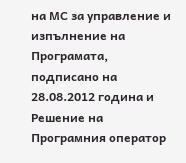на МС за управление и изпълнение на Програмата, подписано на 28.08.2012 година и Решение на Програмния оператор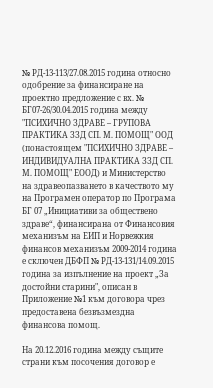№ РД-13-113/27.08.2015 година относно одобрение за финансиране на проектно предложение с вх. № БГ07-26/30.04.2015 година между "ПСИХИЧНО ЗДРАВЕ – ГРУПОВА ПРАКТИКА ЗЗД СП. М. ПОМОЩ" ООД (понастоящем "ПСИХИЧНО ЗДРАВЕ – ИНДИВИДУАЛНА ПРАКТИКА ЗЗД СП. М. ПОМОЩ" ЕООД) и Министерство на здравеопазването в качеството му на Програмен оператор по Програма БГ 07 „Инициативи за обществено здраве“, финансирана от Финансовия механизъм на ЕИП и Норвежкия финансов механизъм 2009-2014 година е сключен ДБФП № РД-13-131/14.09.2015 година за изпълнение на проект „За достойни старини", описан в Приложение №1 към договора чрез предоставена безвъзмездна финансова помощ.

На 20.12.2016 година между същите страни към посочения договор е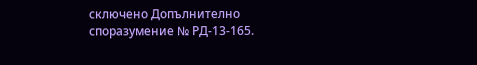сключено Допълнително споразумение № РД-13-165.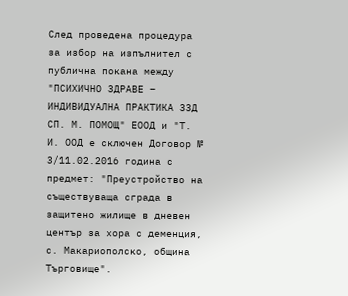След проведена процедура за избор на изпълнител с публична покана между "ПСИХИЧНО ЗДРАВЕ – ИНДИВИДУАЛНА ПРАКТИКА ЗЗД СП. М. ПОМОЩ" ЕООД и "Т. И. ООД е сключен Договор № 3/11.02.2016 година с предмет: "Преустройство на съществуваща сграда в защитено жилище в дневен център за хора с деменция, с. Макариополско, община Търговище".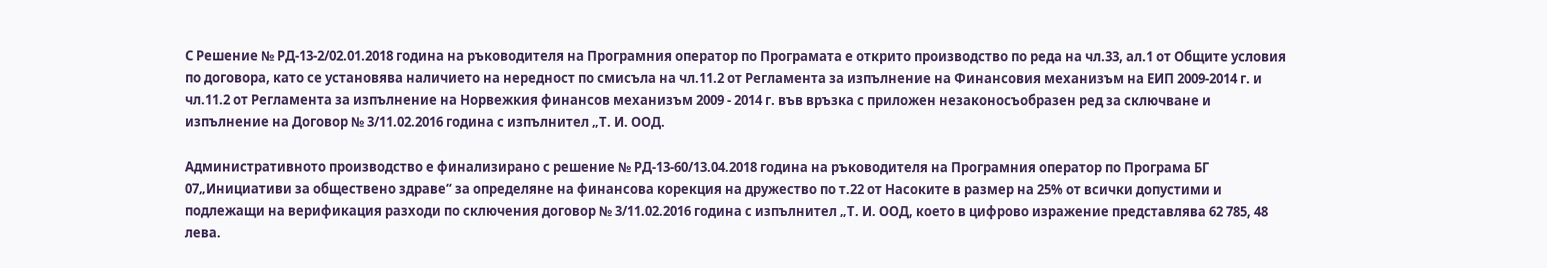С Решение № РД-13-2/02.01.2018 година на ръководителя на Програмния оператор по Програмата е открито производство по реда на чл.33, ал.1 от Общите условия по договора, като се установява наличието на нередност по смисъла на чл.11.2 от Регламента за изпълнение на Финансовия механизъм на ЕИП 2009-2014 г. и чл.11.2 от Регламента за изпълнение на Норвежкия финансов механизъм 2009 - 2014 г. във връзка с приложен незаконосъобразен ред за сключване и изпълнение на Договор № 3/11.02.2016 година с изпълнител „Т. И. ООД.

Административното производство е финализирано с решение № РД-13-60/13.04.2018 година на ръководителя на Програмния оператор по Програма БГ 07„Инициативи за обществено здраве“ за определяне на финансова корекция на дружество по т.22 от Насоките в размер на 25% от всички допустими и подлежащи на верификация разходи по сключения договор № 3/11.02.2016 година с изпълнител „Т. И. ООД, което в цифрово изражение представлява 62 785, 48 лева.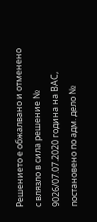Решението е обжалвано и отменено с влязло в сила решение № 9026/07.07.2020 година на ВАС, постановено по адм. дело №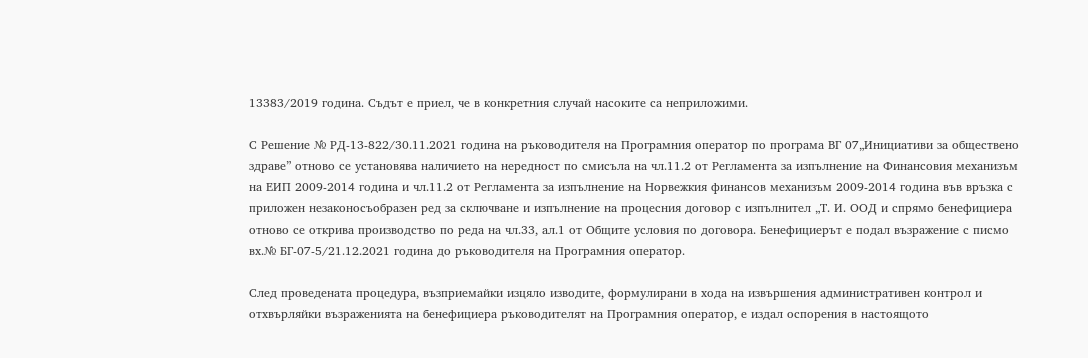13383/2019 година. Съдът е приел, че в конкретния случай насоките са неприложими.

С Решение № РД-13-822/30.11.2021 година на ръководителя на Програмния оператор по програма ВГ 07„Инициативи за обществено здраве” отново се установява наличието на нередност по смисъла на чл.11.2 от Регламента за изпълнение на Финансовия механизъм на ЕИП 2009-2014 година и чл.11.2 от Регламента за изпълнение на Норвежкия финансов механизъм 2009-2014 година във връзка с приложен незаконосъобразен ред за сключване и изпълнение на процесния договор с изпълнител „Т. И. ООД и спрямо бенефициера отново се открива производство по реда на чл.33, ал.1 от Общите условия по договора. Бенефициерът е подал възражение с писмо вх.№ БГ-07-5/21.12.2021 година до ръководителя на Програмния оператор.

След проведената процедура, възприемайки изцяло изводите, формулирани в хода на извършения административен контрол и отхвърляйки възраженията на бенефициера ръководителят на Програмния оператор, е издал оспорения в настоящото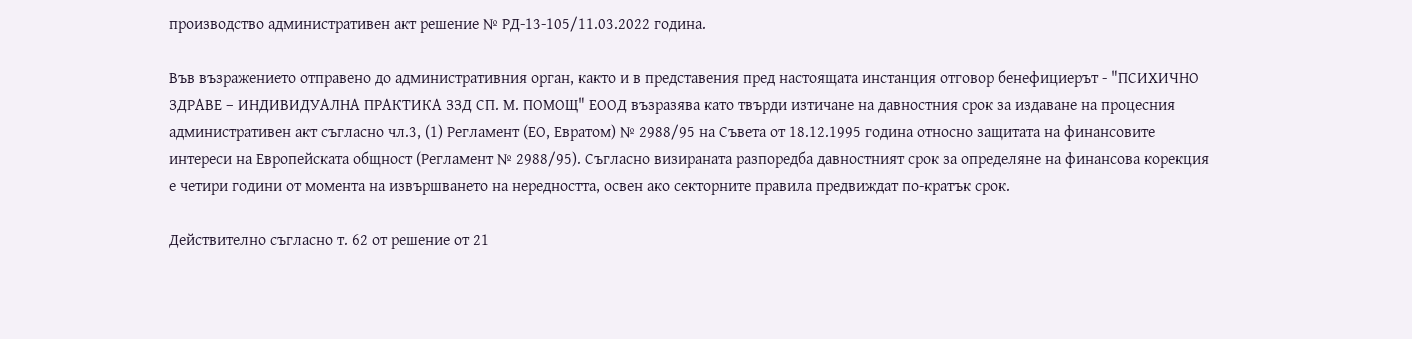производство административен акт решение № РД-13-105/11.03.2022 година.

Във възражението отправено до административния орган, както и в представения пред настоящата инстанция отговор бенефициерът - "ПСИХИЧНО ЗДРАВЕ – ИНДИВИДУАЛНА ПРАКТИКА ЗЗД СП. М. ПОМОЩ" ЕООД възразява като твърди изтичане на давностния срок за издаване на процесния административен акт съгласно чл.3, (1) Регламент (ЕО, Евратом) № 2988/95 на Съвета от 18.12.1995 година относно защитата на финансовите интереси на Европейската общност (Регламент № 2988/95). Съгласно визираната разпоредба давностният срок за определяне на финансова корекция е четири години от момента на извършването на нередността, освен ако секторните правила предвиждат по-кратък срок.

Действително съгласно т. 62 от решение от 21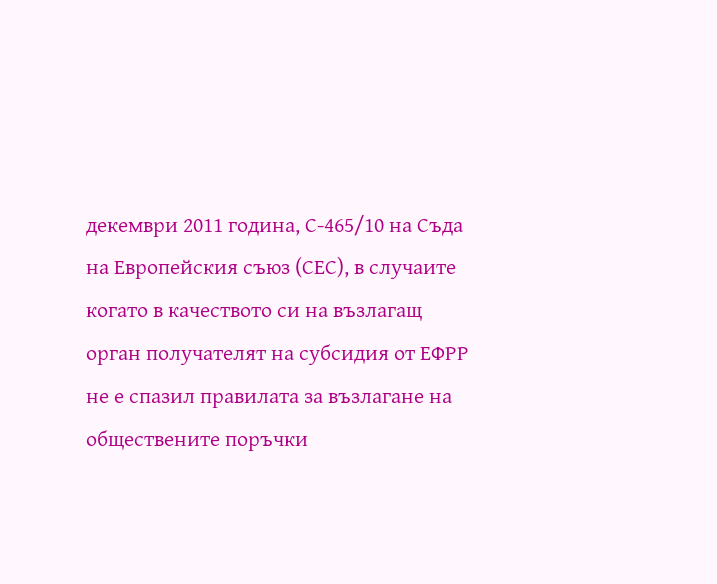декември 2011 година, С-465/10 на Съда на Европейския съюз (СЕС), в случаите когато в качеството си на възлагащ орган получателят на субсидия от ЕФРР не е спазил правилата за възлагане на обществените поръчки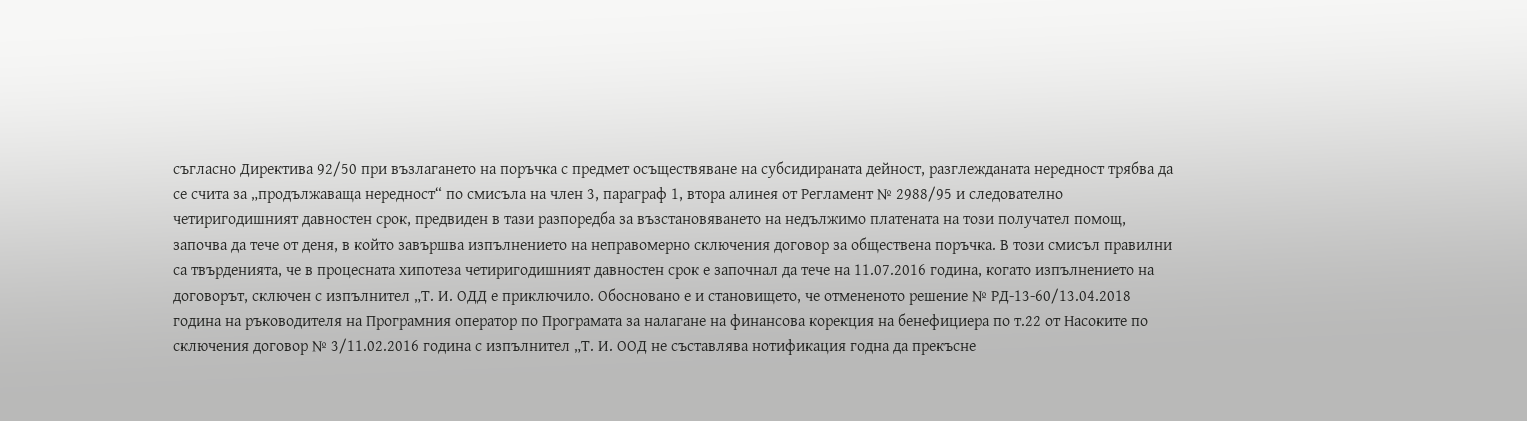съгласно Директива 92/50 при възлагането на поръчка с предмет осъществяване на субсидираната дейност, разглежданата нередност трябва да се счита за „продължаваща нередност“ по смисъла на член 3, параграф 1, втора алинея от Регламент № 2988/95 и следователно четиригодишният давностен срок, предвиден в тази разпоредба за възстановяването на недължимо платената на този получател помощ, започва да тече от деня, в който завършва изпълнението на неправомерно сключения договор за обществена поръчка. В този смисъл правилни са твърденията, че в процесната хипотеза четиригодишният давностен срок е започнал да тече на 11.07.2016 година, когато изпълнението на договорът, сключен с изпълнител „Т. И. ОДД е приключило. Обосновано е и становището, че отмененото решение № РД-13-60/13.04.2018 година на ръководителя на Програмния оператор по Програмата за налагане на финансова корекция на бенефициера по т.22 от Насоките по сключения договор № 3/11.02.2016 година с изпълнител „Т. И. ООД не съставлява нотификация годна да прекъсне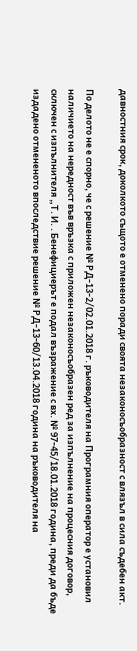давностния срок, доколкото същото е отменено поради своята незаконосъобразност с влязъл в сила съдебен акт.

По делото не е спорно, че с решение № РД-13-2/02.01.2018 г. ръководителя на Програмния оператор е установил наличието на нередност във връзка с приложен незаконосъобразен ред за изпълнение на процесния договор, сключен с изпълнителя „Т. И. . Бенефициерът е подал възражение с вх. № 97-45/18.01.2018 година, преди да бъде издадено отмененото впоследствие решение № РД-13-60/13.04.2018 година на ръководителя на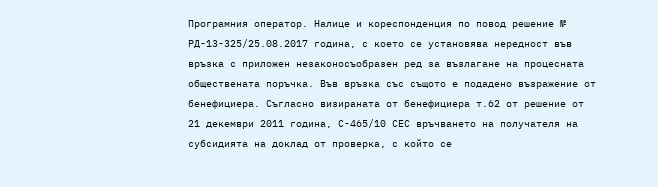Програмния оператор. Налице и кореспонденция по повод решение № РД-13-325/25.08.2017 година, с което се установява нередност във връзка с приложен незаконосъобразен ред за възлагане на процесната обществената поръчка. Във връзка със същото е подадено възражение от бенефициера. Съгласно визираната от бенефициера т.62 от решение от 21 декември 2011 година, С-465/10 СЕС връчването на получателя на субсидията на доклад от проверка, с който се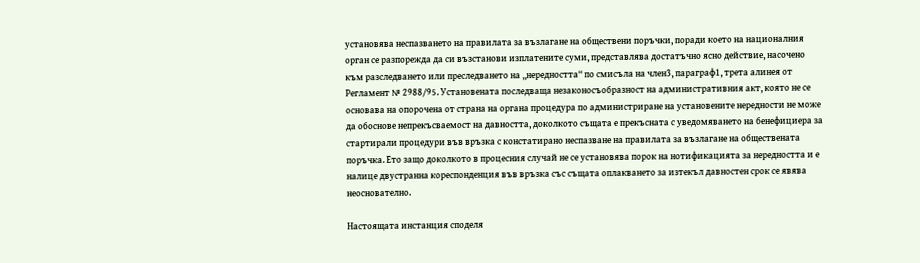установява неспазването на правилата за възлагане на обществени поръчки, поради което на националния орган се разпорежда да си възстанови изплатените суми, представлява достатъчно ясно действие, насочено към разследването или преследването на „нередността“ по смисъла на член3, параграф1, трета алинея от Регламент № 2988/95. Установената последваща незаконосъобразност на административния акт, която не се основава на опорочена от страна на органа процедура по администриране на установените нередности не може да обоснове непрекъсваемост на давността, доколкото същата е прекъсната с уведомяването на бенефициера за стартирали процедури във връзка с констатирано неспазване на правилата за възлагане на обществената поръчка. Ето защо доколкото в процесния случай не се установява порок на нотификацията за нередността и е налице двустранна кореспонденция във връзка със същата оплакването за изтекъл давностен срок се явява неоснователно.

Настоящата инстанция споделя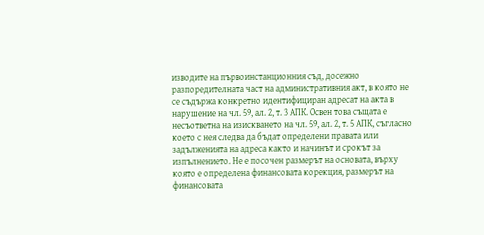изводите на първоинстанционния съд, досежно разпоредителната част на административния акт, в която не се съдържа конкретно идентифициран адресат на акта в нарушение на чл. 59, ал. 2, т. 3 АПК. Освен това същата е несъответна на изискването на чл. 59, ал. 2, т. 5 АПК, съгласно което с нея следва да бъдат определени правата или задълженията на адреса както и начинът и срокът за изпълнението. Не е посочен размерът на основата, върху която е определена финансовата корекция, размерът на финансовата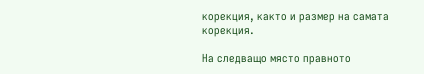корекция, както и размер на самата корекция.

На следващо място правното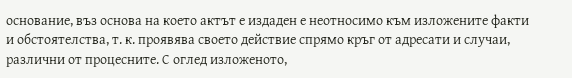основание, въз основа на което актът е издаден е неотносимо към изложените факти и обстоятелства, т. к. проявява своето действие спрямо кръг от адресати и случаи, различни от процесните. С оглед изложеното,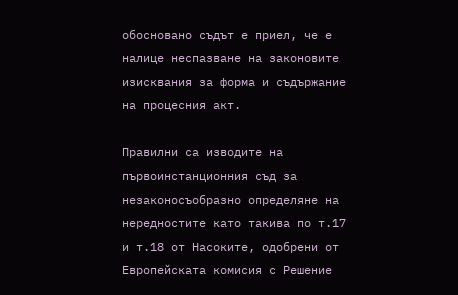обосновано съдът е приел, че е налице неспазване на законовите изисквания за форма и съдържание на процесния акт.

Правилни са изводите на първоинстанционния съд за незаконосъобразно определяне на нередностите като такива по т.17 и т.18 от Насоките, одобрени от Европейската комисия с Решение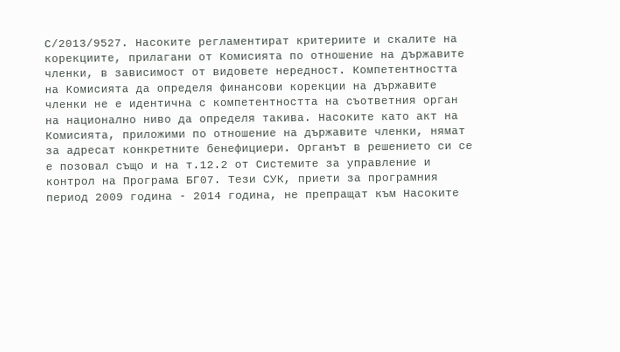С/2013/9527. Насоките регламентират критериите и скалите на корекциите, прилагани от Комисията по отношение на държавите членки, в зависимост от видовете нередност. Компетентността на Комисията да определя финансови корекции на държавите членки не е идентична с компетентността на съответния орган на национално ниво да определя такива. Насоките като акт на Комисията, приложими по отношение на държавите членки, нямат за адресат конкретните бенефициери. Органът в решението си се е позовал също и на т.12.2 от Системите за управление и контрол на Програма БГ07. Тези СУК, приети за програмния период 2009 година - 2014 година, не препращат към Насоките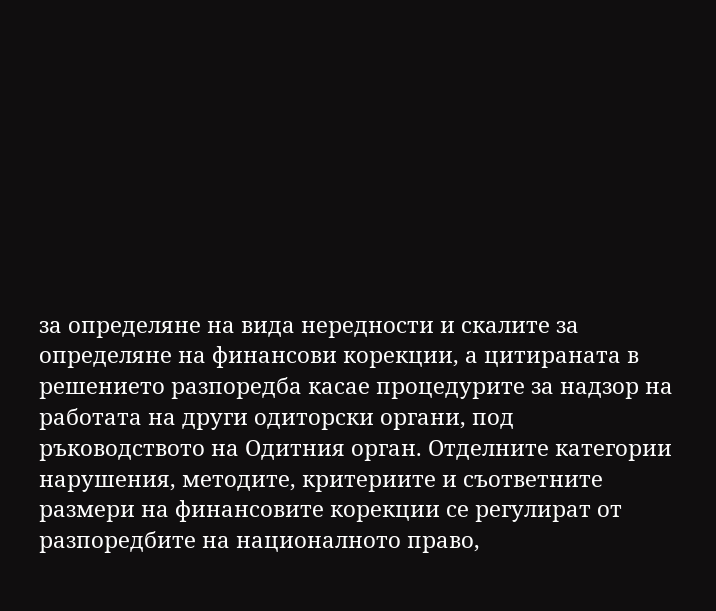за определяне на вида нередности и скалите за определяне на финансови корекции, а цитираната в решението разпоредба касае процедурите за надзор на работата на други одиторски органи, под ръководството на Одитния орган. Отделните категории нарушения, методите, критериите и съответните размери на финансовите корекции се регулират от разпоредбите на националното право,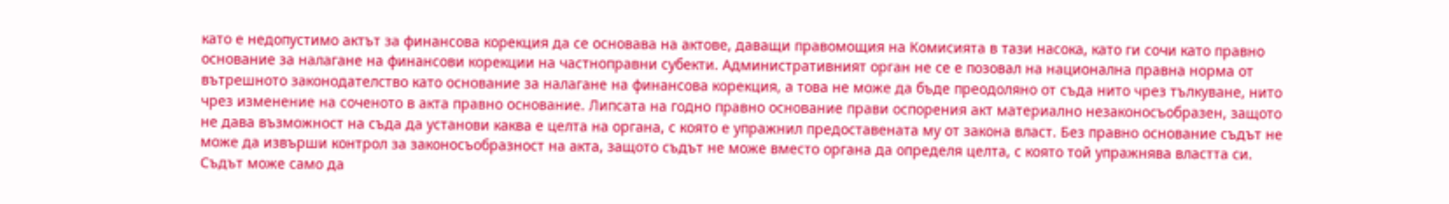като е недопустимо актът за финансова корекция да се основава на актове, даващи правомощия на Комисията в тази насока, като ги сочи като правно основание за налагане на финансови корекции на частноправни субекти. Административният орган не се е позовал на национална правна норма от вътрешното законодателство като основание за налагане на финансова корекция, а това не може да бъде преодоляно от съда нито чрез тълкуване, нито чрез изменение на соченото в акта правно основание. Липсата на годно правно основание прави оспорения акт материално незаконосъобразен, защото не дава възможност на съда да установи каква е целта на органа, с която е упражнил предоставената му от закона власт. Без правно основание съдът не може да извърши контрол за законосъобразност на акта, защото съдът не може вместо органа да определя целта, с която той упражнява властта си. Съдът може само да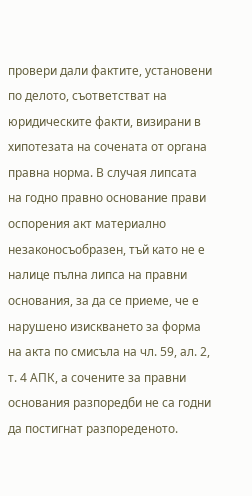провери дали фактите, установени по делото, съответстват на юридическите факти, визирани в хипотезата на сочената от органа правна норма. В случая липсата на годно правно основание прави оспорения акт материално незаконосъобразен, тъй като не е налице пълна липса на правни основания, за да се приеме, че е нарушено изискването за форма на акта по смисъла на чл. 59, ал. 2, т. 4 АПК, а сочените за правни основания разпоредби не са годни да постигнат разпореденото.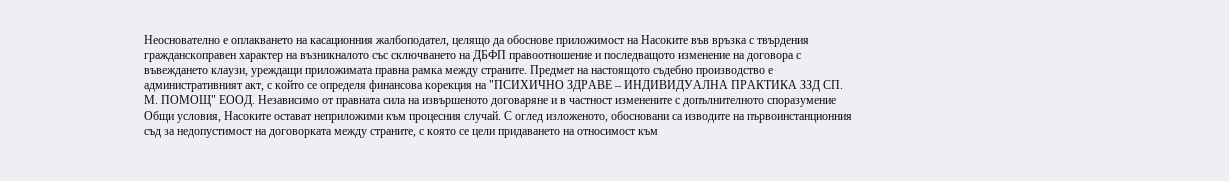Неоснователно е оплакването на касационния жалбоподател, целящо да обоснове приложимост на Насоките във връзка с твърдения гражданскоправен характер на възникналото със сключването на ДБФП правоотношение и последващото изменение на договора с въвеждането клаузи, уреждащи приложимата правна рамка между страните. Предмет на настоящото съдебно производство е административният акт, с който се определя финансова корекция на "ПСИХИЧНО ЗДРАВЕ – ИНДИВИДУАЛНА ПРАКТИКА ЗЗД СП. М. ПОМОЩ" ЕООД. Независимо от правната сила на извършеното договаряне и в частност изменените с допълнителното споразумение Общи условия, Насоките остават неприложими към процесния случай. С оглед изложеното, обосновани са изводите на първоинстанционния съд за недопустимост на договорката между страните, с която се цели придаването на относимост към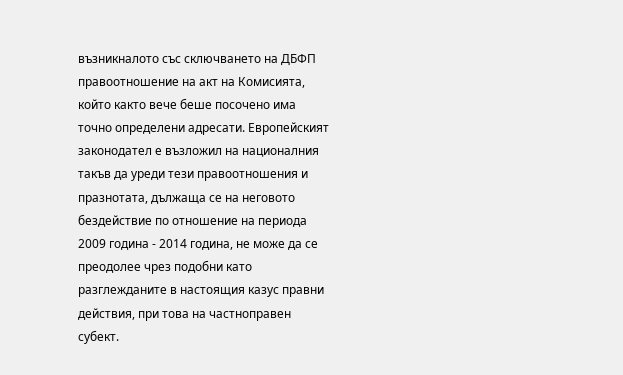възникналото със сключването на ДБФП правоотношение на акт на Комисията, който както вече беше посочено има точно определени адресати. Европейският законодател е възложил на националния такъв да уреди тези правоотношения и празнотата, дължаща се на неговото бездействие по отношение на периода 2009 година - 2014 година, не може да се преодолее чрез подобни като разглежданите в настоящия казус правни действия, при това на частноправен субект.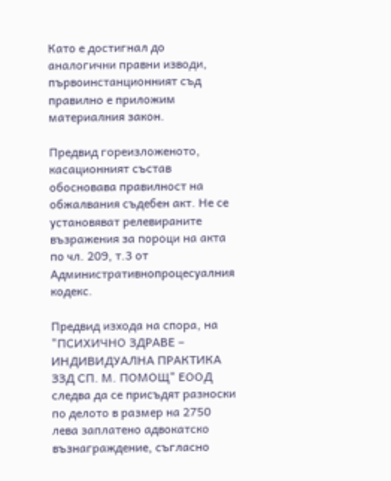Като е достигнал до аналогични правни изводи, първоинстанционният съд правилно е приложим материалния закон.

Предвид гореизложеното, касационният състав обосновава правилност на обжалвания съдебен акт. Не се установяват релевираните възражения за пороци на акта по чл. 209, т.3 от Административнопроцесуалния кодекс.

Предвид изхода на спора, на "ПСИХИЧНО ЗДРАВЕ – ИНДИВИДУАЛНА ПРАКТИКА ЗЗД СП. М. ПОМОЩ" ЕООД следва да се присъдят разноски по делото в размер на 2750 лева заплатено адвокатско възнаграждение, съгласно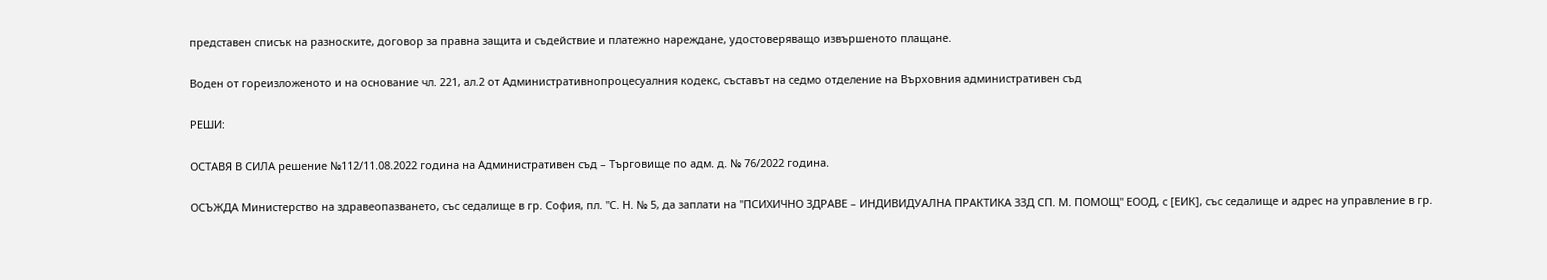представен списък на разноските, договор за правна защита и съдействие и платежно нареждане, удостоверяващо извършеното плащане.

Воден от гореизложеното и на основание чл. 221, ал.2 от Административнопроцесуалния кодекс, съставът на седмо отделение на Върховния административен съд

РЕШИ:

ОСТАВЯ В СИЛА решение №112/11.08.2022 година на Административен съд – Търговище по адм. д. № 76/2022 година.

ОСЪЖДА Министерство на здравеопазването, със седалище в гр. София, пл. "С. Н. № 5, да заплати на "ПСИХИЧНО ЗДРАВЕ – ИНДИВИДУАЛНА ПРАКТИКА ЗЗД СП. М. ПОМОЩ" ЕООД, с [ЕИК], със седалище и адрес на управление в гр.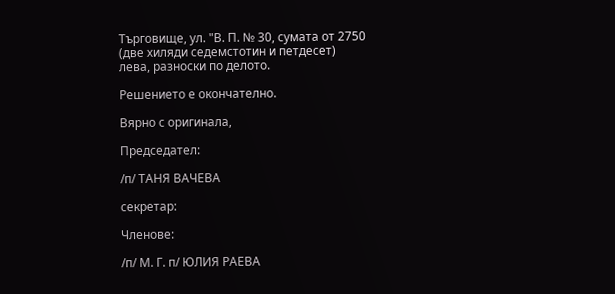Търговище, ул. "В. П. № 30, сумата от 2750 (две хиляди седемстотин и петдесет) лева, разноски по делото.

Решението е окончателно.

Вярно с оригинала,

Председател:

/п/ ТАНЯ ВАЧЕВА

секретар:

Членове:

/п/ М. Г. п/ ЮЛИЯ РАЕВА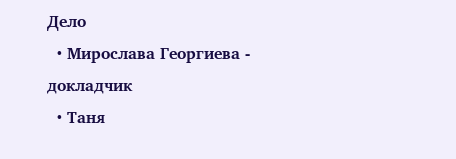Дело
  • Мирослава Георгиева - докладчик
  • Таня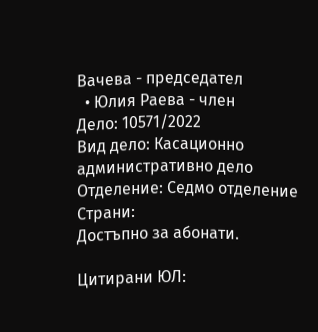Вачева - председател
  • Юлия Раева - член
Дело: 10571/2022
Вид дело: Касационно административно дело
Отделение: Седмо отделение
Страни:
Достъпно за абонати.

Цитирани ЮЛ: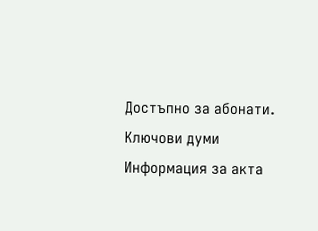Достъпно за абонати.
Ключови думи
Информация за акта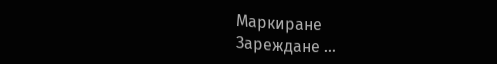Маркиране
Зареждане ...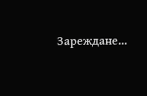Зареждане...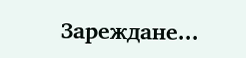Зареждане...